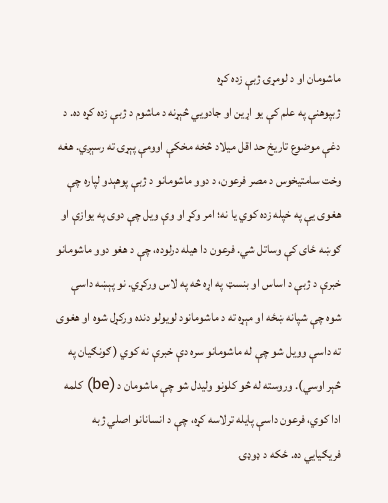ماشومان او د لومړۍ ژبې زده کړه
ژبپوهنې په علم کې یو اړین او جادويي څېړنه د ماشوم د ژبې زده کړه ده. د دغې موضوع تاریخ حد اقل میلاد څخه مخکې اوومې پېړۍ ته رسېږي. هغه وخت سامتیخوس د مصر فرعون، د دوو ماشومانو د ژبې پوهېدو لپاره چې هغوی یې په خپله زده کوي یا نه؛ امر وکړ او وې ویل چې دوی په یوازې او ګوښه ځای کې وساتل شي. فرعون دا هیله درلوده، چې د هغو دوو ماشومانو خبرې د ژبې د اساس او بنسټ په اړه څه په لاس ورکړي. نو پېښه داسې شوه چې شپانه ښځه او مېړه ته د ماشومانود لویولو دنده ورکړل شوه او هغوی ته داسې وویل شو چې له ماشومانو سره دې خبرې نه کوي ( ګونګیان په څېر اوسي). وروسته له څو کلونو ولیدل شو چې ماشومان د (be) کلمه ادا کوي، فرعون داسې پایله ترلاسه کړه، چې د انسانانو اصلي ژبه فریګیایي ده. ځکه د ډوډۍ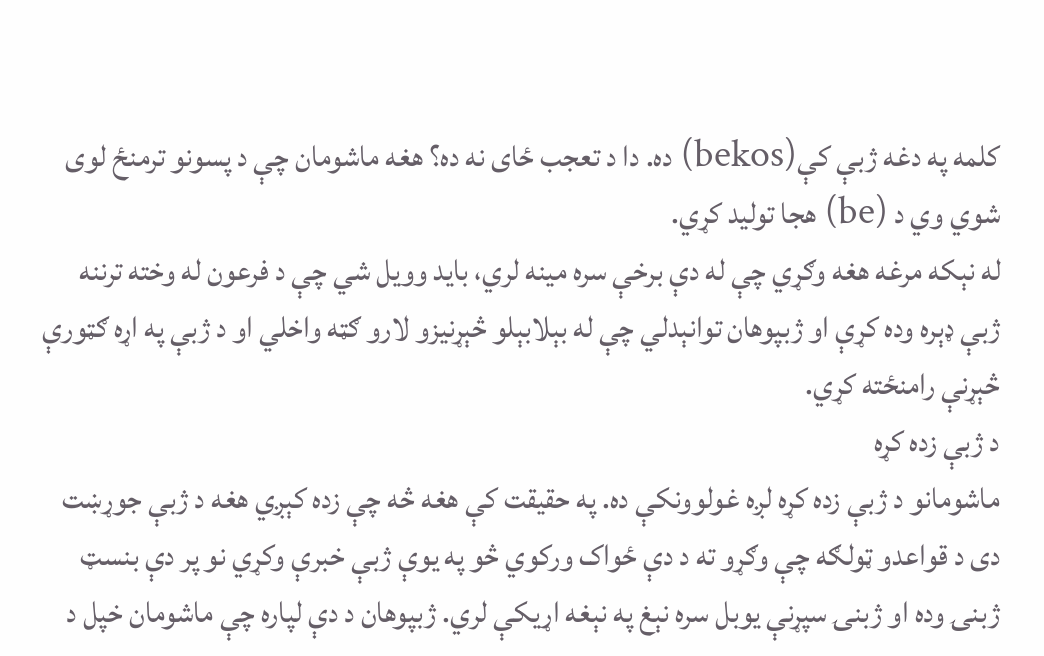کلمه په دغه ژبې کې(bekos) ده. دا د تعجب ځای نه ده؟ هغه ماشومان چې د پسونو ترمنځ لوی شوي وي د (be) هجا تولید کړي.
له نېکه مرغه هغه وګړي چې له دې برخې سره مینه لري، باید وویل شي چې د فرعون له وخته ترننه ژبې ډېره وده کړې او ژبپوهان توانېدلي چې له بېلابېلو څېړنیزو لارو ګټه واخلي او د ژبې په اړه ګټورې څېړنې رامنځته کړي.
د ژبې زده کړه
ماشومانو د ژبې زده کړه لږه غولوونکې ده. په حقیقت کې هغه څه چې زده کېږي هغه د ژبې جوړښت دی د قواعدو ټولګه چې وګړو ته د دې ځواک ورکوي څو په یوې ژبې خبرې وکړي نو پر دې بنسټ ژبنۍ وده او ژبنۍ سپړنې یوبل سره نېغ په نېغه اړیکې لري. ژبپوهان د دې لپاره چې ماشومان خپل د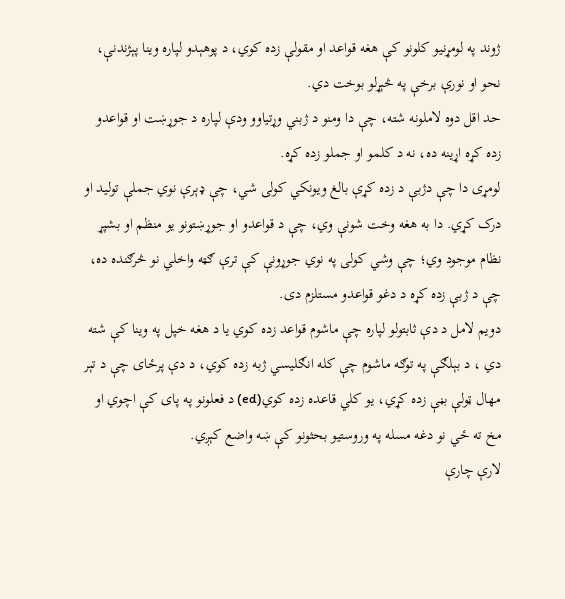ژوند په لومړنیو کلونو کې هغه قواعد او مقولې زده کوي، د پوهېدو لپاره وینا پېژندنې، نحو او نورې برخې په څېړلو بوخت دي.
حد اقل دوه لاملونه شته، چې دا ومنو د ژبني وړتیاوو ودې لپاره د جوړښت او قواعدو زده کړه اړینه ده، نه د کلمو او جملو زده کړه.
لومړی دا چې دژبې د زده کړې بالغ ویونکي کولی شي، چې ډېرې نوي جملې تولید او درک کړي. دا به هغه وخت شونې وي، چې د قواعدو او جوړښتونو یو منظم او بشپړ نظام موجود وي؛ چې وشي کولی په نوي جوړونې کې ترې ګټه واخلي نو څرګنده ده، چې د ژبې زده کړه د دغو قواعدو مستلزم دی.
دویم لامل د دې ثابتولو لپاره چې ماشوم قواعد زده کوي یا د هغه خپل په وینا کې شته دي ، د بېلګې په توګه ماشوم چې کله انګلیسي ژبه زده کوي، د دې پرځای چې د تېر مهال ټولې بڼې زده کړي، یو کلي قاعده زده کوي(ed) د فعلونو په پای کې اچوي او مخ ته ځي نو دغه مسله په وروستیو بحثونو کې ښه واضع کېږي.
لارې چارې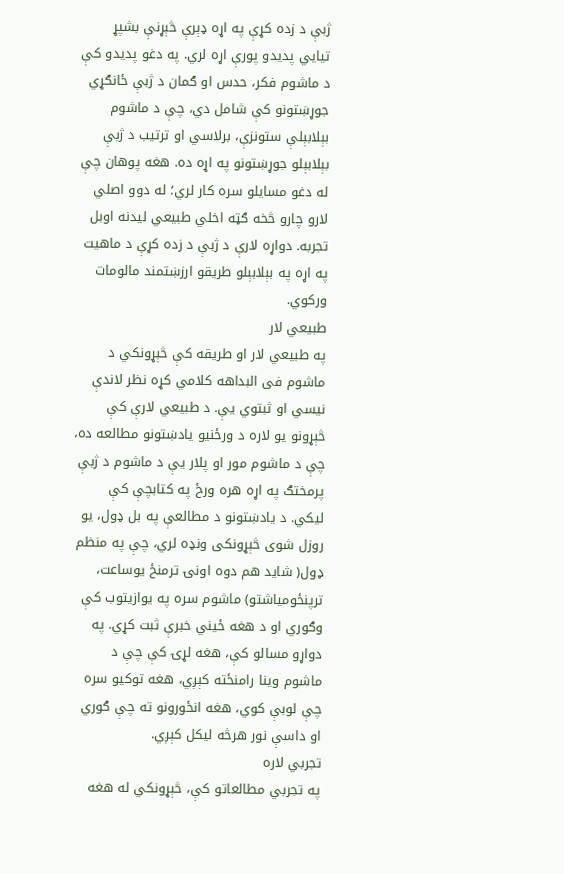ژبې د زده کړې په اړه ډېرې څېړنې بشپړ تیايي پدیدو پورې اړه لري. په دغو پدیدو کې د ماشوم فکر، حدس او ګمان د ژبې ځانګړي جوړښتونو کې شامل دي، چې د ماشوم بېلابېلې ستونزې، برلاسي او ترتیب د ژبې بېلابېلو جوړښتونو په اړه ده. هغه پوهان چې له دغو مسایلو سره کار لري؛ له دوو اصلي لارو چارو څخه ګټه اخلي طبیعي لیدنه اوبل تجربه. دواړه لارې د ژبې د زده کړې د ماهیت په اړه په بېلابېلو طریقو ارزښتمند مالومات ورکوي.
طبیعي لار
په طبیعي لار او طریقه کې څېړونکي د ماشوم فی البداهه کلامي کړه نظر لاندې نیسي او ثبتوي یې. د طبیعي لارې کې څېړونو یو لاره د ورځنیو یادښتونو مطالعه ده، چې د ماشوم مور او پلار یې د ماشوم د ژبې پرمختګ په اړه هره ورځ په کتابچې کې لیکي. د یادښتونو د مطالعې په بل ډول، یو روزل شوی څېړونکی ونډه لري، چې په منظم ډول( شاید هم دوه اونۍ ترمنځ یوساعت، ترپنځومیاشتو) ماشوم سره په یوازیتوب کې وګوري او د هغه ځيني خبرې ثبت کړي. په دواړو مسالو کې، هغه لړۍ کې چې د ماشوم وینا رامنځته کېږي، هغه توکیو سره چې لوبې کوي، هغه انځورونو ته چې ګوري او داسې نور هرڅه لیکل کېږي.
تجربي لاره
په تجربي مطالعاتو کې، څېړونکي له هغه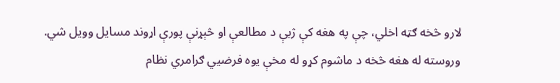لارو څخه ګټه اخلي، چې په هغه کې ژبې د مطالعې او څېړنې پورې اړوند مسایل وویل شي. وروسته له هغه څخه د ماشوم کړو له مخې یوه فرضیي ګرامري نظام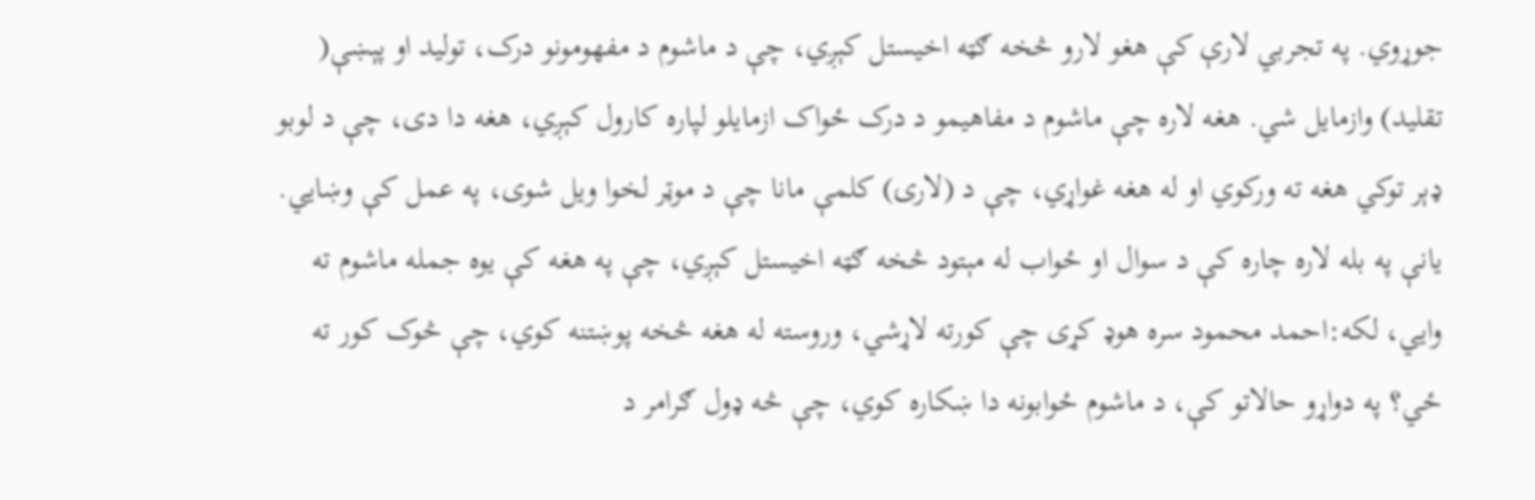جوړوي. په تجربي لارې کې هغو لارو څخه ګټه اخیستل کېږي، چې د ماشوم د مفهومونو درک، تولید او پېښې( تقلید) وازمایل شي. هغه لاره چې ماشوم د مفاهیمو د درک ځواک ازمایلو لپاره کارول کېږي، هغه دا دی، چې د لوبو ډېر توکي هغه ته ورکوي او له هغه غواړي، چې د (لارۍ) کلمې مانا چې د موټر لخوا ویل شوی، په عمل کې وښايي. یانې په بله لاره چاره کې د سوال او ځواب له مېتود څخه ګټه اخیستل کېږي، چې په هغه کې یوه جمله ماشوم ته وايي، لکه:احمد محمود سره هوډ کړی چې کورته لاړشي، وروسته له هغه څخه پوښتنه کوي، چې څوک کور ته ځي؟ په دواړو حالاتو کې، د ماشوم ځوابونه دا ښکاره کوي، چې څه ډول ګرامر د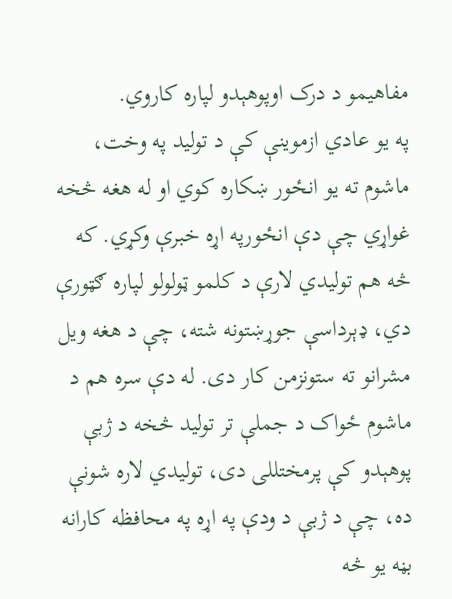مفاهیمو د درک اوپوهېدو لپاره کاروي.
په یو عادي ازموینې کې د تولید په وخت، ماشوم ته یو انځور ښکاره کوي او له هغه څخه غواړي چې دې انځورپه اړه خبرې وکړي. که څه هم تولیدي لارې د کلمو ټولولو لپاره ګټورې دي، ډېرداسې جوړښتونه شته، چې د هغه ویل مشرانو ته ستونزمن کار دی. له دې سره هم د ماشوم ځواک د جملې تر تولید څخه د ژبې پوهېدو کې پرمختللی دی، تولیدي لاره شونې ده، چې د ژبې د ودې په اړه په محافظه کارانه بڼه یو څه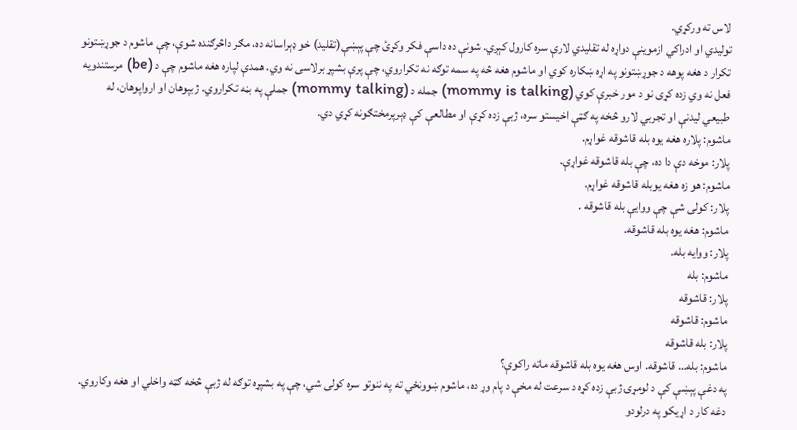لاس ته ورکړي.
تولیدي او ادراکي ازموینې دواړه له تقلیدي لارې سره کارول کېږي. شونې ده داسې فکر وکړئ چې پېښې(تقلید) خو ډېراسانه ده، مګر داڅرګنده شوې، چې ماشوم د جوړښتونو تکرار د هغه پوهه د جوړښتونو په اړه ښکاره کوي او ماشوم هغه څه په سمه توګه نه تکراروي، چې پرې بشپړ برلاسی نه وي. همدې لپاره هغه ماشوم چې د (be) مرستندویه فعل نه وي زده کړی نو د مور خبرې کوي (mommy is talking) جمله د (mommy talking) جملې په بڼه تکراروي. ژبپوهان او ارواپوهان، له طبیعي لیدنې او تجربي لارو څخه په ګټې اخیستو سره، ژبې زده کړې او مطالعې کې ډېرپرمختګونه کړي دي.
ماشوم: پلاره هغه یوه بله قاشوقه غواړم.
پلار: موخه دې دا ده، چې بله قاشوقه غواړې.
ماشوم: هو زه هغه یوبله قاشوقه غواړم.
پلار: کولی شې چې ووایې بله قاشوقه .
ماشوم: هغه یوه بله قاشوقه.
پلار: ووایه بله.
ماشوم: بله
پلار: قاشوقه
ماشوم: قاشوقه
پلار: بله قاشوقه
ماشوم: بله… قاشوقه. اوس هغه یوه بله قاشوقه ماته راکوې؟
په دغې پېښې کې د لومړۍ ژبې زده کړه د سرعت له مخې د پام وړ ده، ماشوم ښوونځي ته په ننوتو سره کولی شي، چې په بشپړه توګه له ژبې څخه ګټه واخلي او هغه وکاروي. دغه کار د اړیکو په درلودو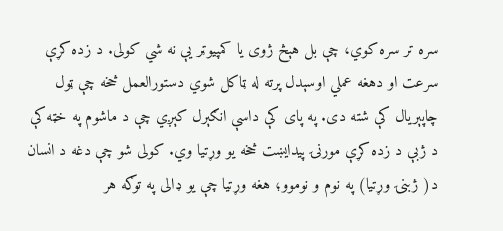سره تر سره کوي، چې بل هېڅ ژوی یا کمپيوټر یې نه شي کولی. د زده کړې سرعت او دهغه عملي اوسېدل پرته له ټاکل شوي دستورالعمل څخه چې ټول چاپېریال کې شته دی. په پای کې داسې انګېرل کېږي چې د ماشوم په خټه کې د ژبې د زده کړې مورنۍ پیدایښت څخه یو وړتیا وي. کولی شو چې دغه د انسان د( ژبنۍ وړتیا) په نوم و نوموو؛ هغه وړتیا چې یو ډالی په توګه هر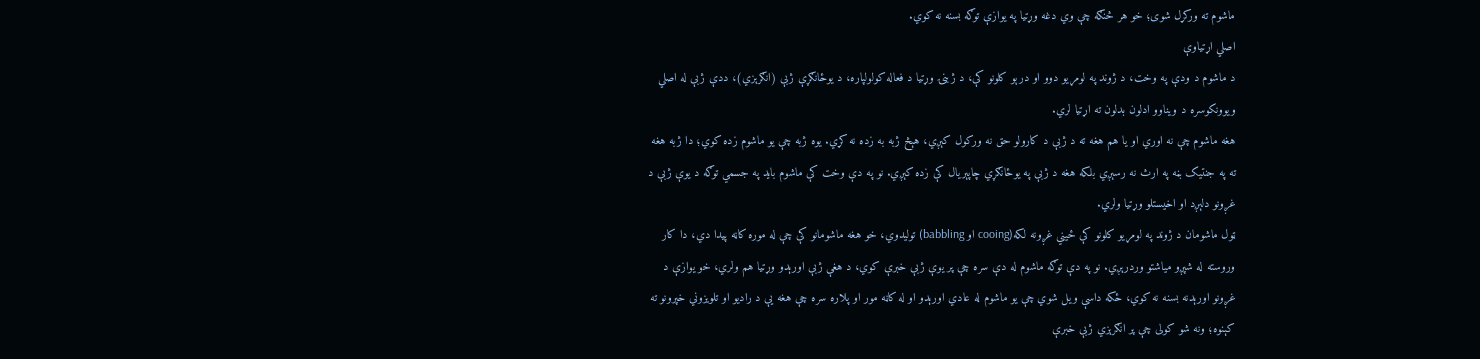ماشوم ته ورکړل شوی؛ خو هر څنګه چې وي دغه وړتیا په یوازې توګه بسنه نه کوي.
اصلي اړتیاوې
د ماشوم د ودې په وخت، د ژوند په لومړیو دوو او درېو کلونو کې، د ژبنۍ وړتیا د فعاله کولولپاره، د یوځانګړې ژبې (انګرېزي)، ددې ژبې له اصلي ویوونکوسره د ویناوو ادلون بدلون ته اړتیا لري.
هغه ماشوم چې نه اوري او یا هم هغه ته د ژبې د کارولو حق نه ورکول کېږي، هېڅ ژبه به زده نه کړي. یوه ژبه چې یو ماشوم زده کوي؛ دا ژبه هغه ته په جنتیک بڼه په ارث نه رسېږي بلکه هغه د ژبې په یوځانګړي چاپېریال کې زده کېږي. نو په دې وخت کې ماشوم باید په جسمي توګه د یوې ژبې د غږونو دلېږد او اخیستلو وړتیا ولري.
ټول ماشومان د ژوند په لومړیو کلونو کې ځيني غږونه لکه(cooing او babbling) تولیدوي، خو هغه ماشومانو کې چې له موره کاڼه پیدا دي، دا کار وروسته له شپږو میاشتو وردرېږي. نو په دې توګه ماشوم له دې سره چې پر یوې ژبې خبرې کوي، د هغې ژبې اورېدو وړتیا هم ولري، خو یوازې د غږونو اورېدنه بسنه نه کوي، ځکه داسې ویل شوي چې یو ماشوم له عادي اورېدو او له کاڼه مور او پلاره سره چې هغه یې د رادیو او تلویزوني خپرونو ته کېنوه؛ ونه شو کولی چې پر انګرېزي ژبې خبرې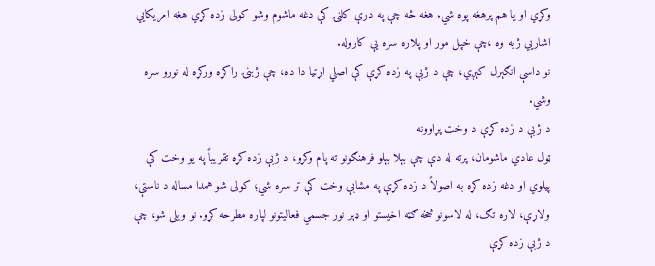وکړي او یا هم پرهغه پوه شي. هغه څه چې په درې کلنۍ کې دغه ماشوم وشو کولی زده کړي هغه امریکايي اشاريي ژبه وه ،چې خپل مور او پلاره سره یې کاروله.
نو داسې انګېرل کېږي، چې د ژبې په زده کړې کې اصلي اړتیا دا ده، چې ژبنۍ راکړه ورکړه له نورو سره وشي.
د ژبې د زده کړې د وخت پړاوونه
ټول عادي ماشومان، پرته له دې چې بېلا بېلو فرهنګونو ته پام وکړو، د ژبې زده کړه تقریباً په یو وخت کې پیلوي او دغه زده کړه به اصولاً د زده کړې په مشابې وخت کې تر سره شي؛ کولی شو همدا مساله د ناستې، ولاړې، لاره تګ، له لاسونو څخه ګټه اخیستو او ډېر نور جسمي فعالیتونو لپاره مطرحه کړو. نو ویلی شو، چې د ژبې زده کړې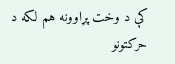کې د وخت پړاوونه هم لکه د حرکتونو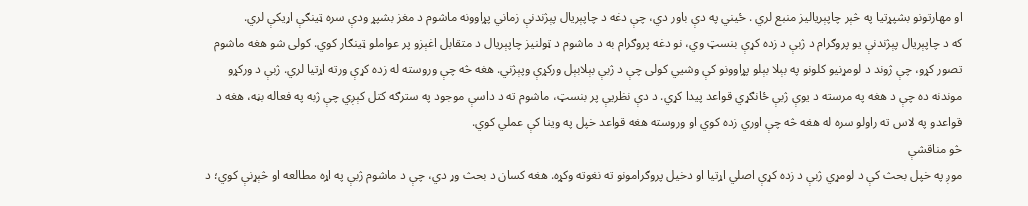او مهارتونو بشپړتیا په څېر چاپېریالیز منبع لري . ځيني په دې باور دي، چې دغه د چاپېریال پېژندنې زماني پړاوونه ماشوم د مغز بشپړ ودې سره ټینګې اړیکې لري.
که د چاپېریال پېژندنې یو پروګرام د ژبې د زده کړې بنسټ وي، نو دغه پروګرام به د ماشوم د ټولنیز چاپېریال د متقابل اغېزو پر عواملو ټينګار کوي. کولی شو هغه ماشوم تصور کړو، چې ژوند د لومړنیو کلونو په بېلا بېلو پړاوونو کې وشیي کولی چې د ژبې بېلابېل ورکړې وپېژني. هغه څه چې وروسته له زده کړې ورته اړتیا لري. ژبې د ورکړو موندنه ده چې د هغه په مرسته د یوې ژبې ځانګړي قواعد پیدا کړي. د دې نظریې پر بنسټ، ماشوم ته د داسې موجود په سترګه کتل کېږي چې ژبه په فعاله بڼه، هغه د قواعدو په لاس ته راولو سره له هغه څه چې اوري زده کوي او وروسته هغه قواعد خپل په وینا کې عملي کوي.
څو مناقشې
موږ په خپل بحث کې د لومړي ژبې د زده کړې اصلي اړتیا او دخیل پروګرامونو ته نغوته وکړه. هغه کسان د بحث وړ دي، چې د ماشوم ژبې په اړه مطالعه او څېړنې کوي؛ د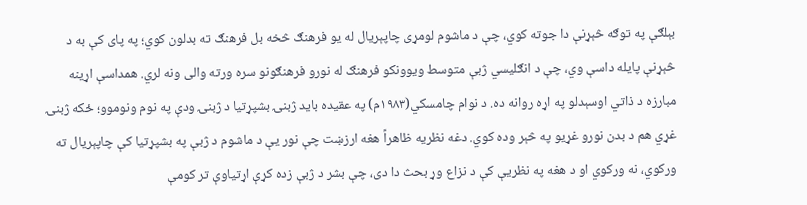بېلګې په توګه څېړنې دا جوته کوي، چې د ماشوم لومړی چاپېریال له یو فرهنګ څخه بل فرهنګ ته بدلون کوي؛ په پای کې به د څېړنې پایله داسې وي، چې د انګلیسي ژبې متوسط ویوونکو فرهنګ له نورو فرهنګونو سره ورته والی ونه لري. همداسې اړینه مبارزه د ذاتي اوسېدلو په اړه روانه ده. د نوام چامسکي(۱۹۸۳م) په عقیده باید ژبنۍ بشپړتیا د ژبنۍ ودې په نوم ونوموو؛ ځکه ژبنۍ غړي هم د بدن نورو غړیو په څېر وده کوي. دغه نظریه ظاهراً هغه ارزښت چې نور یې د ماشوم د ژبې په بشپړتیا کې چاپېریال ته ورکوي، نه ورکوي او د هغه په نظریې کې د نزاع وړ بحث دا دی، چې بشر د ژبې زده کړې اړتیاوې تر کومې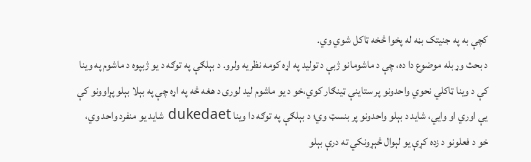کچې به په جنیتک بڼه له پخوا څخه ټاکل شوي وي.
د بحث وړ بله موضوع دا ده، چې د ماشومانو ژبې د تولید په اړه کومه نظریه ولرو. د بېلګې په توګه د یو ژبپوه د ماشوم په وینا کې د وینا ټاکلي نحوي واحدونو پر ستاینې ټينګار کوي،خو د یو ماشوم لید لوری د هغه څه په اړه چې په بېلا بېلو پړاوونو کې یې اوري او وايي، شاید د بېلو واحدونو پر بنسټ وي؛ د بېلګې په توګه دا وینا dukedaet شاید یو منفرد واحد وي، خو د فعلونو د زده کړې یو لېوال څېړونکي ته درې بېلو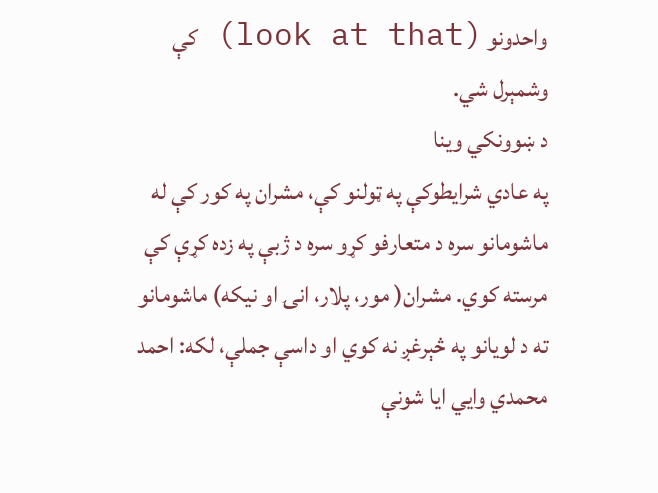واحدونو (look at that) کې وشمېرل شي.
د ښوونکي وینا
په عادي شرایطوکې په ټولنو کې، مشران په کور کې له ماشومانو سره د متعارفو کړو سره د ژبې په زده کړې کې مرسته کوي. مشران( مور، پلار، انۍ او نیکه) ماشومانو ته د لویانو په څېرغږ نه کوي او داسې جملې، لکه: احمد محمدي وايي ایا شونې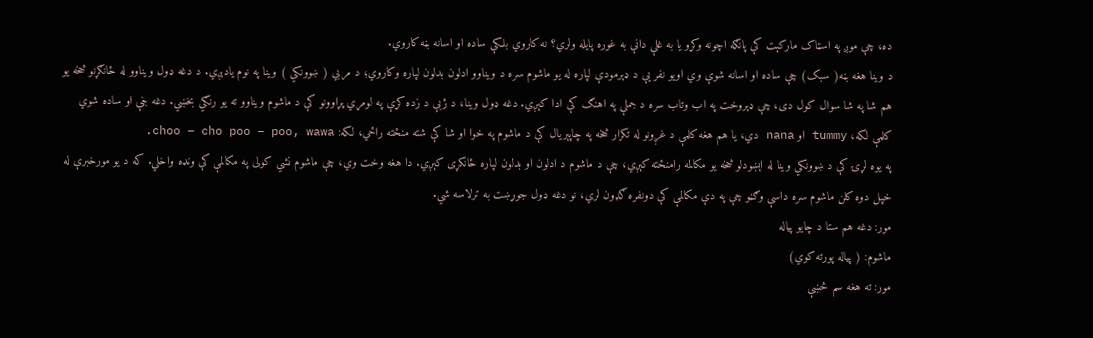ده، چې موږ په اسټاک مارکېت کې پانګه اچونه وکړو یا به غلې دانې به غوره پایله ولري؟ نه کاروي بلکې ساده او اسانه بڼه کاروي.
د وینا هغه بڼه( سبک) چې ساده او اسانه شوې وي اویو نفر یې د ډېرمودې لپاره له یو ماشوم سره د ویناوو ادلون بدلون لپاره وکاروي؛ د مربي ( ښوونکي ) وینا په نوم یادېږي. د دغه ډول ویناوو له ځانګړنو څخه یو هم شا په شا سوال کول دی، چې ډېروخت په اب وتاب سره د جملې په اهنګ کې ادا کېږي. دغه ډول وینا، د ژبې د زده کړې په لومړي پړاوونو کې د ماشوم ویناوو ته یو رنګي بخښي. دغه بڼې او ساده شوي کلمې لکه، tummy او nana دي، یا هم هغه کلمې د غږونو له تکرار څخه په چاپېریال کې د ماشوم په خوا او شا کې شته منځته راځي، لکه: choo – cho poo – poo, wawa.
په یوه لړۍ کې د ښوونکي وینا له اېښودلو څخه یو مکالمه رامنځته کېږي، چې د ماشوم د ادلون او بدلون لپاره ځانکړی کېږي. دا هغه وخت وي، چې ماشوم نشي کولی په مکالمې کې ونډه واخلي. که د یو مورخبرې له خپل دوه کلن ماشوم سره داسې وګڼو چې په دې مکالمې کې دونفره ګډون لري، نو دغه ډول جوړښت به ترلاسه شي.
مور: دغه هم ستا د چایو پیاله
ماشوم: ( پیاله پورته کوي)
مور: ته هغه سم څښې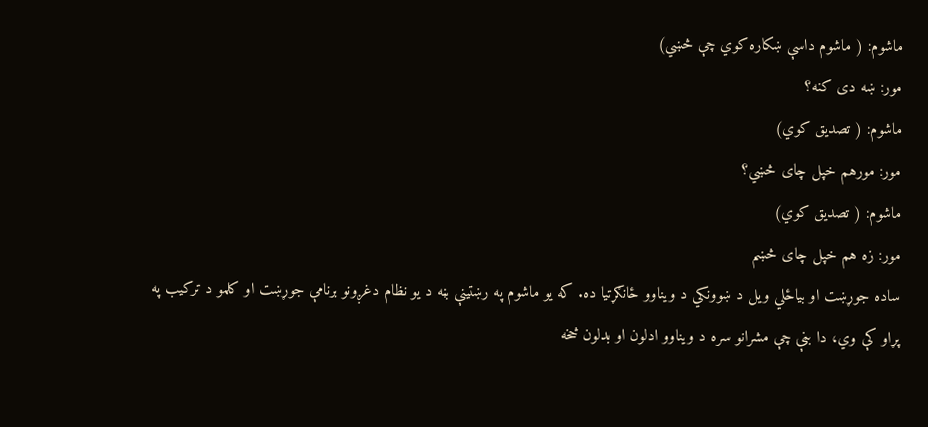ماشوم: ( ماشوم داسې ښکاره کوي چې څښي)
مور: ښه دی کنه؟
ماشوم: ( تصدیق کوي)
مور: مورهم خپل چای څښي؟
ماشوم: ( تصدیق کوي)
مور: زه هم خپل چای څښم
ساده جوړښت او بیاځلي ویل د ښوونکي د ویناوو ځانګړتیا ده. که یو ماشوم په رښتینې بڼه د یو نظام دغږونو برنامې جوړښت او کلمو د ترکیب په پړاو کې وي، دا بڼې چې مشرانو سره د ویناوو ادلون او بدلون څخه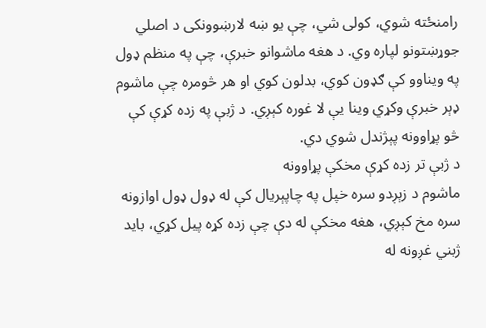رامنځته شوي، کولی شي، چې یو ښه لارښوونکی د اصلي جوړښتونو لپاره وي. د هغه ماشوانو خبرې، چې په منظم ډول په ویناوو کې ګډون کوي، بدلون کوي او هر څومره چې ماشوم ډېر خبرې وکړي وینا یې لا غوره کېږي. د ژبې په زده کړې کې څو پړاوونه پېژندل شوي دي.
د ژبې تر زده کړې مخکې پړاوونه
ماشوم د زېږدو سره خپل په چاپېریال کې له ډول ډول اوازونه سره مخ کېږي، هغه مخکې له دې چې زده کړه پیل کړي، باید ژبني غږونه له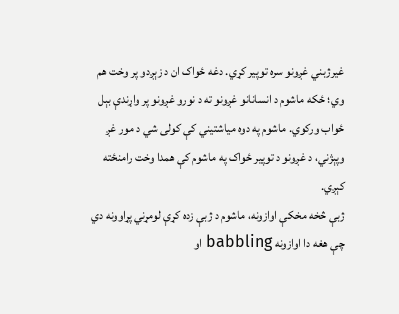غیرژبني غږونو سره توپیر کړي. دغه ځواک ان د زېږدو پر وخت هم وي؛ ځکه ماشوم د انسانانو غږونو ته د نورو غږونو پر واړندې بېل ځواب ورکوي. ماشوم په دوه میاشتیني کې کولی شي د مور غږ وپېژني، د غږونو د توپیر ځواک په ماشوم کې همدا وخت رامنځته کېږي.
ژبې څخه مخکې اوازونه، ماشوم د ژبې زده کړې لومړني پړاوونه دي چې هغه دا اوازونه babbling او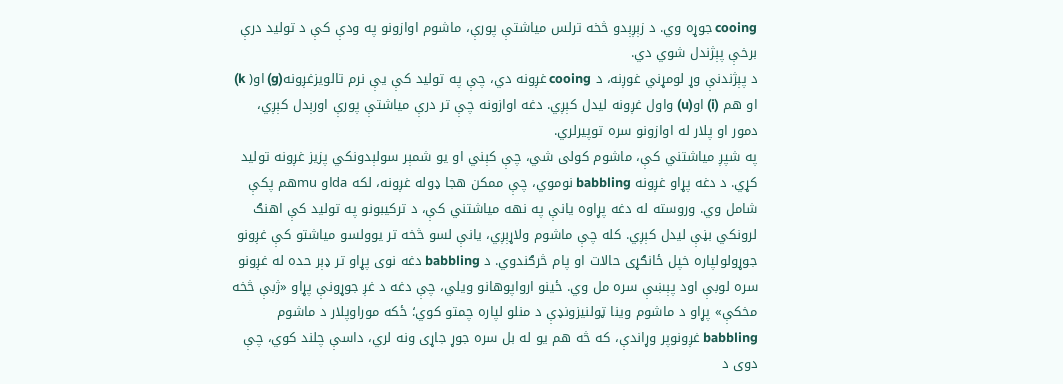cooing جوړه وي. د زېږېدو څخه ترلس میاشتې پورې، ماشوم اوازونو په ودې کې د تولید درې برخې پېژندل شوي دي.
د پېژندنې وړ لومړني غوږنه، د cooing غږونه دي، چې په تولید کې یې نرم تالویزغږونه(g) او( k) او هم (i) او(u) واول غږونه لیدل کېږي. دغه اوازونه چې تر درې میاشتې پورې اورېدل کېږي، دمور او پلار له اوازونو سره توپیرلري.
په شپږ میاشتني کې، ماشوم کولی شي، چې کېني او یو شمېر سولېدونکي پزیز غږونه تولید کړي. د دغه پړاو غږونه babbling نوموي، چې ممکن هجا ډوله غږونه، لکه daاو muهم پکې شامل وي. وروسته له دغه پړاوه یانې په نهه میاشتني کې، د ترکیبونو په تولید کې اهنګ لرونکي بڼې لیدل کېږي. کله چې ماشوم ولاړېږي، یانې لسو څخه تر یوولسو میاشتو کې غږونو جوړولولپاره خپل ځانګړی حالات او پام څرګندوي. د babbling دغه نوی پړاو تر ډېر حده له غږونو سره لوبې اود پېښې سره مل وي. ځينو ارواپوهانو ویلي، چې دغه د غږ جوړونې پړاو «ژبې څخه مخکې» پړاو د ماشوم وینا ټولنیزونډې د منلو لپاره چمتو کوي؛ ځکه موراوپلار د ماشوم babbling غږونوپر وړاندې، که څه هم یو له بل سره جوړ جاړی ونه لري، داسې چلند کوي، چې دوی د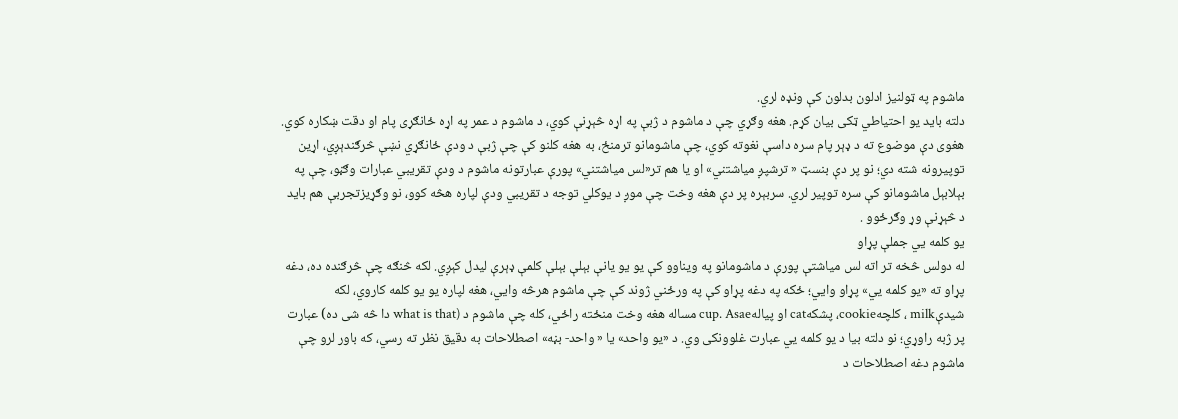ماشوم په ټولنیز ادلون بدلون کې ونډه لري.
دلته باید یو احتیاطي ټکی بیان کړم. هغه وګړي چې د ماشوم د ژبې په اړه څېړنې کوي، د ماشوم د عمر په اړه ځانګړی پام او دقت ښکاره کوي. هغوی دې موضوع ته د ډېر پام سره داسې نغوته کوي، چې ماشومانو ترمنځ، به هغه کلنو کې چې ژبې د ودې ځانګړي نښې څرګندېږي، اړین توپیرونه شته دي؛ نو پر دې بنسټ « ترشپږ میاشتني» او یا هم تر«لس میاشتني» پورې عبارتونه ماشوم د ودې تقریبي عبارات وګڼو، چې په بېلابېل ماشومانو کې سره توپير لري. سربېره پر دې هغه وخت چې موږ د یوکلي توجه د تقریبي ودې لپاره هڅه کوو، نو وګړیزتجربې هم باید د څېړنې وړ وګرځوو .
یو کلمه یي جملې پړاو
له دولس څخه تر اته لس میاشتې پورې د ماشومانو په ویناوو کې یو یو یانې بېلې بېلې کلمې ډېرې لیدل کېږي. لکه څنګه چې څرګنده ده، دغه پړاو ته «یو کلمه يي» پړاو وايي؛ ځکه په دغه پړاو کې په ورځني ژوند کې چې ماشوم هرڅه وایي، هغه لپاره یو یو کلمه کاروي، لکه شيدېmilk ، کلچهcookie، پشکهcat او پیالهcup. Asae مساله هغه وخت منځته راځي، کله چې ماشوم د (what is that دا څه شی ده) عبارت پر ژبه راوړي؛ نو دلته بیا د یو کلمه يي عبارت غلوونکی وي. د «یو واحد» یا « واحد- بڼه» اصطلاحات به دقیق نظر ته رسي، که باور لرو چې ماشوم دغه اصطلاحات د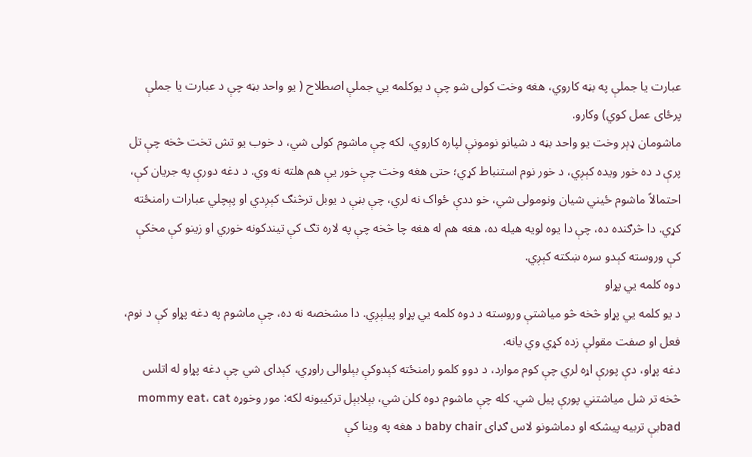عبارت یا جملې په بڼه کاروي، هغه وخت کولی شو چې د یوکلمه یي جملې اصطلاح ( یو واحد بڼه چې د عبارت یا جملې پرځای عمل کوي) وکارو.
ماشومان ډېر وخت یو واحد بڼه د شیانو نومونې لپاره کاروي، لکه چې ماشوم کولی شي، د خوب یو تش تخت څخه چې تل پرې د ده خور ویده کېږي، د خور نوم استنباط کړي؛ حتی هغه وخت چې خور یې هم هلته نه وي. د دغه دورې په جریان کې، احتمالاً ماشوم ځيني شیان ونومولی شي، خو ددې ځواک نه لري، چې بڼې د یوبل ترڅنګ کېږدي او پېچلي عبارات رامنځته کړي. دا څرګنده ده، چې دا یوه لویه هیله ده، هغه هم له هغه چا څخه چې په لاره تګ کې تیندکونه خوري او زینو کې مخکې کې وروسته کېدو سره ښکته کېږي.
دوه کلمه يي پړاو
د یو کلمه يي پړاو څخه څو میاشتې وروسته د دوه کلمه يي پړاو پیلېږي. دا مشخصه نه ده، چې ماشوم په دغه پړاو کې د نوم، فعل او صفت مقولې زده کړي وي یانه.
دغه پړاو، دې پورې اړه لري چې کوم موارد، د دوو کلمو رامنځته کېدوکې بېلوالی راوړي، کېدای شي چې دغه پړاو له اتلس څخه تر شل میاشتني پورې پیل شي. کله چې ماشوم دوه کلن شي، بېلابېل ترکیبونه لکه: مور وخوړه mommy eat، cat badبې تربیه پیشکه او دماشونو لاس ګډای baby chair د هغه په وینا کې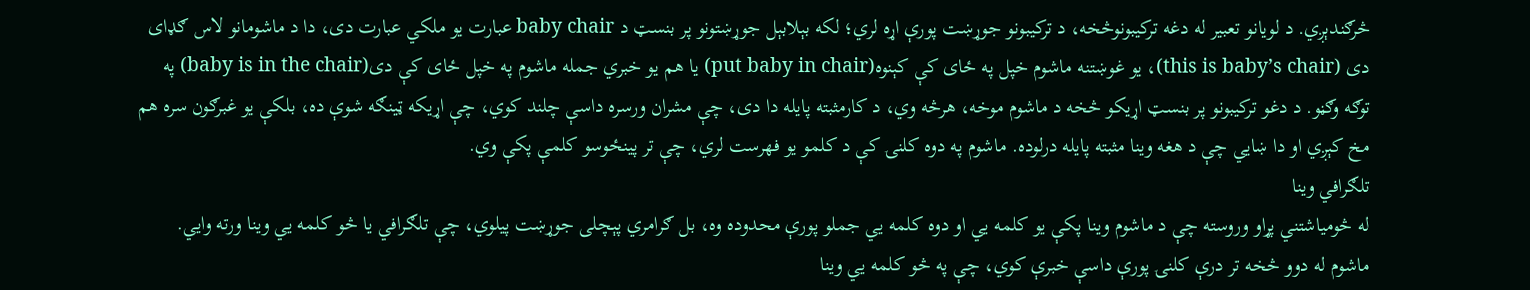څرګندېږي. د لویانو تعبیر له دغه ترکیبونوڅخه، د ترکیبونو جوړښت پورې اړه لري؛ لکه بېلابېل جوړښتونو پر بنسټ د baby chair عبارت یو ملکي عبارت دی، دا د ماشومانو لاس ګډای دی (this is baby’s chair)، یو غوښتنه ماشوم خپل په ځای کې کېنوه(put baby in chair) یا هم یو خبري جمله ماشوم په خپل ځای کې دی(baby is in the chair) په توګه وګڼو. د دغو ترکیبونو پر بنسټ اړیکو څخه د ماشوم موخه، هرڅه وي، د کارمثبته پایله دا دی، چې مشران ورسره داسې چلند کوي، چې اړیکه ټینګه شوې ده، بلکې یو غبرګون سره هم مخ کېږي او دا ښايي چې د هغه وینا مثبته پایله درلوده. ماشوم په دوه کلنۍ کې د کلمو یو فهرست لري، چې تر پینځوسو کلمې پکې وي.
تلګرافي وینا
له څومیاشتني پړاو وروسته چې د ماشوم وینا پکې یو کلمه يي او دوه کلمه یي جملو پورې محدوده وه، بل ګرامري پېچلی جوړښت پیلوي، چې تلګرافي یا څو کلمه يي وینا ورته وايي.
ماشوم له دوو څخه تر درې کلنۍ پورې داسې خبرې کوي، چې په څو کلمه يي وینا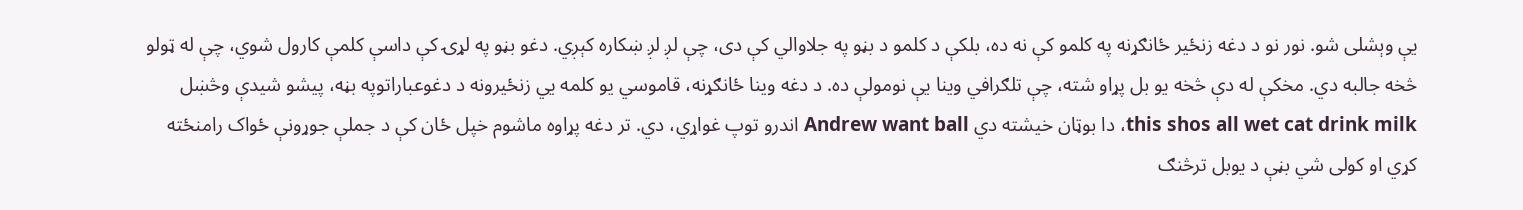یې وېشلی شو. نور نو د دغه زنځير ځانګړنه په کلمو کې نه ده، بلکې د کلمو د بڼو په جلاوالي کې دی، چې لږ لږ ښکاره کېږي. دغو بڼو په لړۍ کې داسې کلمې کارول شوي، چې له ټولو څخه جالبه دي. مخکې له دې څخه یو بل پړاو شته، چې تلګرافي وینا یې نومولې ده. د دغه وینا ځانګړنه، قاموسي یو کلمه يي زنځيرونه د دغوعباراتوپه بڼه، پیشو شیدې وڅښل this shos all wet cat drink milk، دا بوټان خیشته دي Andrew want ball اندرو توپ غواړي، دي. تر دغه پړاوه ماشوم خپل ځان کې د جملې جوړونې ځواک رامنځته کړي او کولی شي بڼې د یوبل ترڅنګ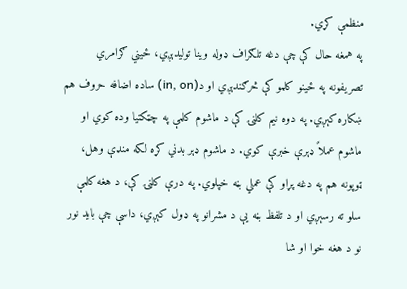منظمې کړي.
په همغه حال کې چې دغه تلګراف ډوله وینا تولیدېږي، ځيني ګرامري تصریفونه په ځینو کلمو کې څرګندېږي او د(in, on) ساده اضافه حروف هم ښکاره کېږي. په دوه نیم کلنۍ کې د ماشوم کلمې په چټکتیا وده کوي او ماشوم عملاً ډېرې خبرې کوي. د ماشوم ډېر بدني کړه لکه منډې وهل، ټوپونه هم په دغه پړاو کې عملي بڼه خپلوي. په درې کلنۍ کې، د هغه کلمې سلو ته رسېږي او د تلفظ بڼه یې د مشرانو په ډول کېږي، داسې چې باید نور نو د هغه خوا او شا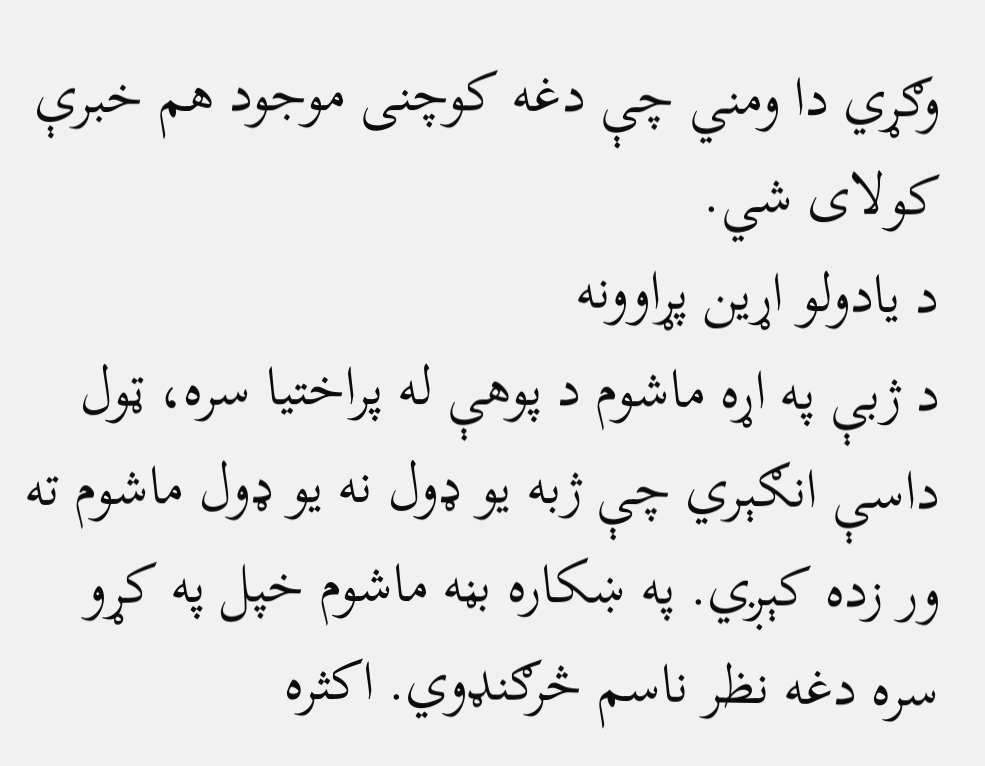وګړي دا ومني چې دغه کوچنی موجود هم خبرې کولای شي.
د یادولو اړین پړاوونه
د ژبې په اړه ماشوم د پوهې له پراختیا سره، ټول داسې انګېري چې ژبه یو ډول نه یو ډول ماشوم ته ور زده کېږي. په ښکاره بڼه ماشوم خپل په کړو سره دغه نظر ناسم څرګنډوي. اکثره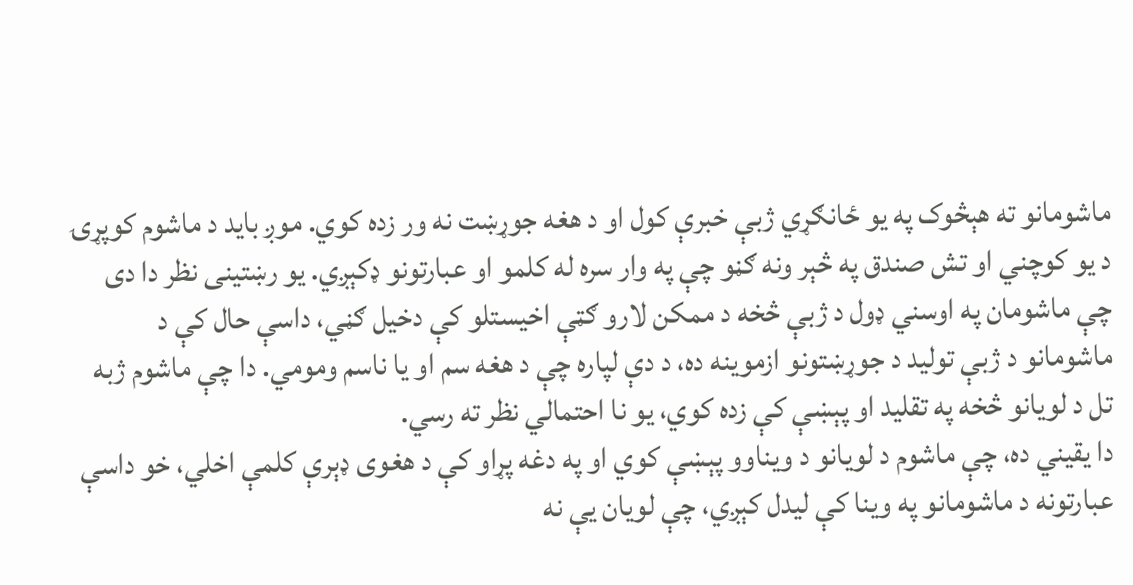ماشومانو ته هېڅوک په یو ځانګړي ژبې خبرې کول او د هغه جوړښت نه ور زده کوي. موږ باید د ماشوم کوپړۍ د یو کوچني او تش صندق په څېر ونه ګڼو چې په وار سره له کلمو او عبارتونو ډکېږي. یو رښتینی نظر دا دی چې ماشومان په اوسني ډول د ژبې څخه د ممکن لارو ګټې اخیستلو کې دخیل ګڼي، داسې حال کې د ماشومانو د ژبې تولید د جوړښتونو ازموینه ده، د دې لپاره چې د هغه سم او یا ناسم ومومي. دا چې ماشوم ژبه تل د لویانو څخه په تقلید او پېښې کې زده کوي، یو نا احتمالي نظر ته رسي.
دا یقیني ده، چې ماشوم د لویانو د ویناوو پېښې کوي او په دغه پړاو کې د هغوی ډېرې کلمې اخلي، خو داسې عبارتونه د ماشومانو په وینا کې لیدل کېږي، چې لویان یې نه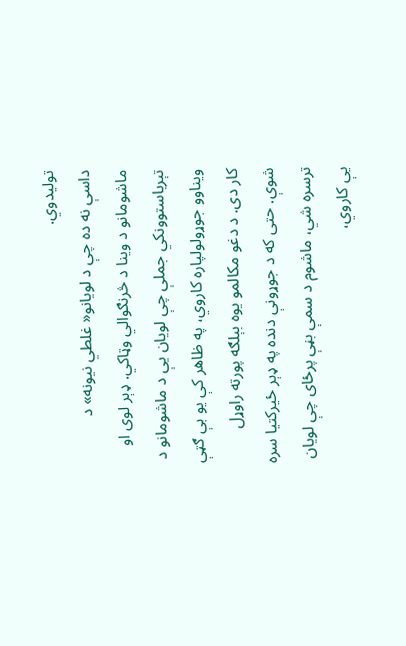تولیدوي.
داسې نه ده چې د لویانو« غلطي نیونه» د ماشومانو د وینا د څرنګوالي وټاکي. ډېر لوی او تېرباستوونکي جملې چې لویان یې د ماشومانو د ویناوو جوړولولپاره کاروي، په ظاهر کې یو بې ګټې کار دی. د دغو مکالمو یوه بېلګه پورته راوړل شوې. حتی که د جوړونې دنده په ډېر ځيرکتیا سره ترسره شي، ماشوم د سمې بڼې پرځای چې لویان یې کاروي،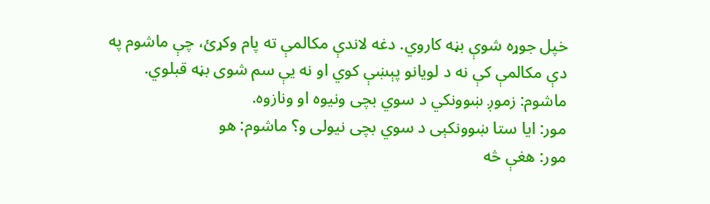خپل جوړه شوې بڼه کاروي. دغه لاندې مکالمې ته پام وکړئ، چې ماشوم په دې مکالمې کې نه د لویانو پېښې کوي او نه یې سم شوی بڼه قبلوي.
ماشوم: زموږ ښوونکي د سوي بچی ونیوه او ونازوه.
مور: ایا ستا ښوونکېی د سوي بچی نیولی و؟ ماشوم: هو
مور: هغې څه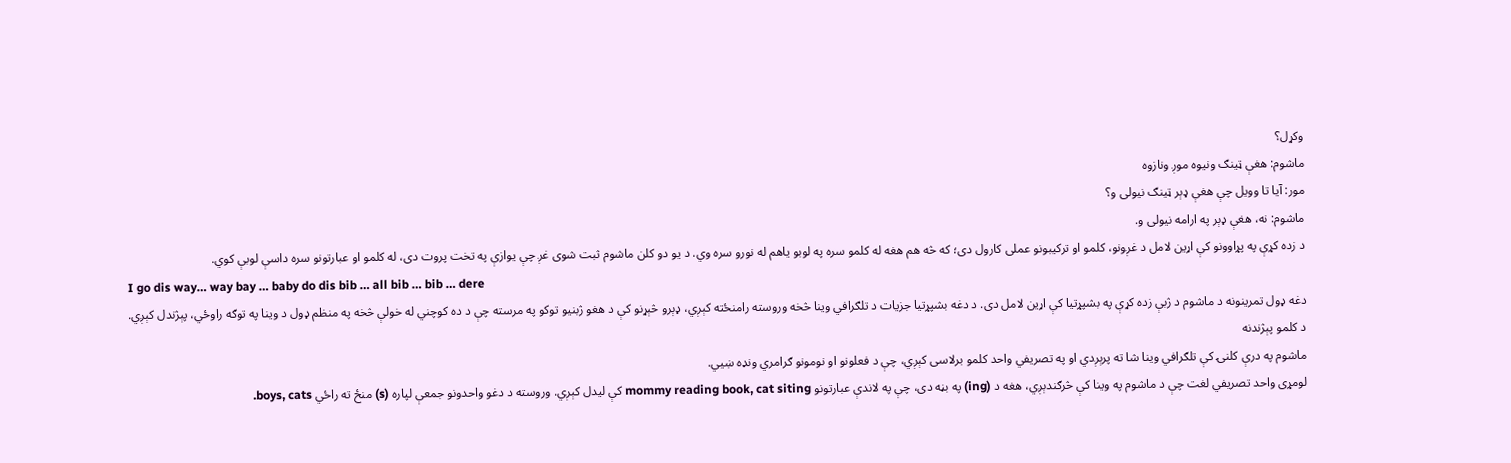وکړل؟
ماشوم: هغې ټينګ ونیوه موږ ونازوه
مور: آیا تا وویل چې هغې ډېر ټينګ نیولی و؟
ماشوم: نه، هغې ډېر په ارامه نیولی و.
د زده کړې په پړاوونو کې اړین لامل د غږونو، کلمو او ترکیبونو عملی کارول دی؛ که څه هم هغه له کلمو سره په لوبو یاهم له نورو سره وي. د یو دو کلن ماشوم ثبت شوی غږ چې یوازې په تخت پروت دی، له کلمو او عبارتونو سره داسې لوبې کوي.
I go dis way… way bay … baby do dis bib … all bib … bib … dere
دغه ډول تمرینونه د ماشوم د ژبې زده کړې په بشپړتیا کې اړین لامل دی. د دغه بشپړتیا جزیات د تلګرافي وینا څخه وروسته رامنځته کېږي، ډېرو څېړنو کې د هغو ژبنیو توکو په مرسته چې د ده کوچني له خولې څخه په منظم ډول د وینا په توګه راوځي، پېژندل کېږي.
د کلمو پېژندنه
ماشوم په درې کلنۍ کې تلګرافي وینا شا ته پرېږدي او په تصریفي واحد کلمو برلاسی کېږي، چې د فعلونو او نومونو ګرامري ونډه ښيي.
لومړی واحد تصریفي لغت چې د ماشوم په وینا کې څرګندېږي، هغه د (ing) په بڼه دی، چې په لاندې عبارتونو mommy reading book, cat siting کې لیدل کېږي. وروسته د دغو واحدونو جمعې لپاره (s) منځ ته راځي boys, cats.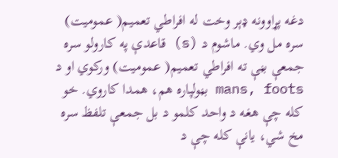دغه پړاوونه ډېر وخت له افراطي تعمیم( عمومیت) سره مل وي. ماشوم د (s) قاعدې په کارولو سره جمعې بڼې ته افراطي تعمیم( عمومیت) ورکوي او د mans, foots بڼولپاره هم، همدا کاروي. خو کله چې هغه د واحد کلمو د بل جمعې تلفظ سره مخ شي، یانې کله چې د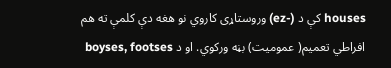houses کې د (-ez) وروستاړی کاروي نو هغه دې کلمې ته هم افراطي تعمیم( عمومیت) بڼه ورکوي. او د boyses, footses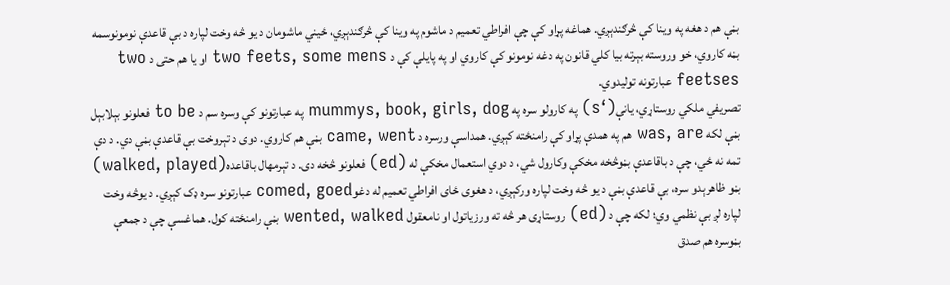بڼې هم د هغه په وینا کې څرګندېږي. هماغه پړاو کې چې افراطي تعمیم د ماشوم په وینا کې څرګندېږي، ځيني ماشومان د یو څه وخت لپاره د بې قاعدې نومونوسمه بڼه کاروي، خو وروسته بېرته بیا کلي قانون په دغه نومونو کې کاروي او په پایلې کې د two feets, some mens او یا هم حتی د two feetses عبارتونه تولیدوي.
تصریفي ملکي روستاړي، یانې(‘s) په کارولو سره په mummys, book, girls, dog په عبارتونو کې وسره سم د to be فعلونو بېلابېل بڼې لکه was, are هم په همدې پړاو کې رامنځته کېږي. همداسې ورسره د came, went بڼې هم کاروي. دوی د تېروخت بې قاعدې بڼې دي. د دې تمه نه ځي، چې د باقاعدې بڼوڅخه مخکې وکارول شي، د دوي استعمال مخکې له (ed) فعلونو څخه دی. د تېرمهال باقاعده(walked, played) بڼو ظاهرېدو سره، بې قاعدې بڼې د یو څه وخت لپاره ورکېږي، د هغوی ځای افراطي تعمیم له دغوcomed, goed عبارتونو سره ډک کېږي. د یوڅه وخت لپاره لږ بې نظمي وي؛ لکه چې د (ed) روستاړی هر څه ته ورزیاتول او نامعقول wented, walked بڼې رامنځته کول. هماغسې چې د جمعې بڼوسره هم صدق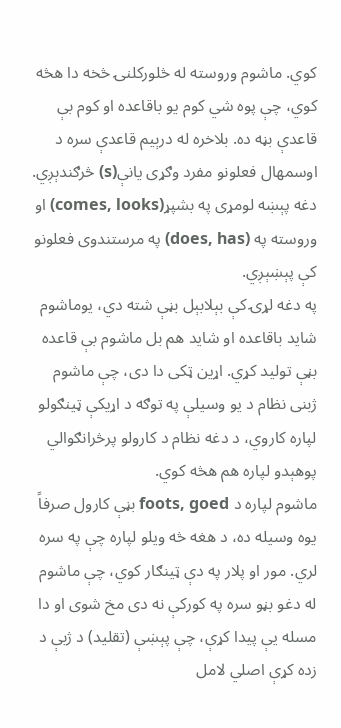کوي. ماشوم وروسته له څلورکلنۍ څخه دا هڅه کوي، چې پوه شي کوم یو باقاعده او کوم بې قاعدې بڼه ده. بلاخره له درېیم قاعدې سره د اوسمهال فعلونو مفرد وګړی یانې(s) څرګندېږي. دغه پېښه لومړی په بشپړ(comes, looks) او وروسته په (does, has) په مرستندوی فعلونو کې پېښېږي.
په دغه لړۍ کې بېلابېل بڼې شته دي، یوماشوم شاید باقاعده او شاید هم بل ماشوم بې قاعده بڼې تولید کړي. اړین ټکی دا دی، چې ماشوم ژبنی نظام د یو وسیلې په توګه د اړیکې ټينګولو لپاره کاروي، د دغه نظام د کارولو پرڅرانګوالي پوهېدو لپاره هم هڅه کوي.
ماشوم لپاره د foots, goed بڼې کارول صرفاً یوه وسیله ده، د هغه څه ویلو لپاره چې په سره لري. مور او پلار په دې ټینګار کوي، چې ماشوم له دغو بڼو سره په کورکې نه دی مخ شوی او دا مسله یې پیدا کړې، چې پېښې (تقلید) د ژبې د زده کړې اصلي لامل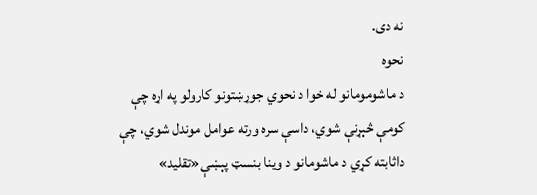نه دی.
نحوه
د ماشومومانو له خوا د نحوي جوړښتونو کارولو په اړه چې کومې څېړنې شوي، داسې سره ورته عوامل موندل شوي، چې داثابته کړي د ماشومانو د وینا بنسټ پېښې«تقلید»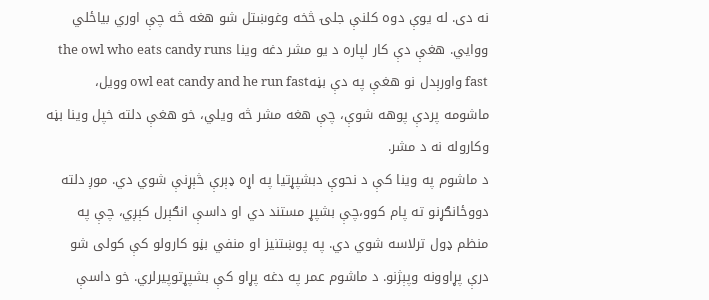نه دی. له یوې دوه کلنې جلۍ څخه وغوښتل شو هغه څه چې اوري بیاځلي ووايي. هغې دې کار لپاره د یو مشر دغه وینا the owl who eats candy runs fast واورېدل نو هغې په دې بڼهowl eat candy and he run fast وویل، ماشومه پردې پوهه شوې، چې هغه مشر څه ویلي، خو هغې دلته خپل وینا بڼه وکاروله نه د مشر.
د ماشوم په وینا کې د نحوې دبشپړتیا په اړه ډېرې څېړنې شوي دي. موږ دلته دووځانګړنو ته پام کوو،چې بشپړ مستند دي او داسې انګېرل کېږي، چې په منظم ډول ترلاسه شوي دي. په پوښتنیز او منفي بڼو کارولو کې کولی شو درې پړاوونه وپېژنو. د ماشوم عمر په دغه پړاو کې بشپړتوپیرلري. خو داسې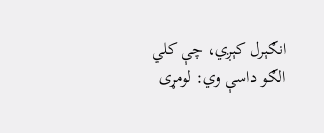انګېرل کېږي، چې کلي الګو داسې وي: لومړی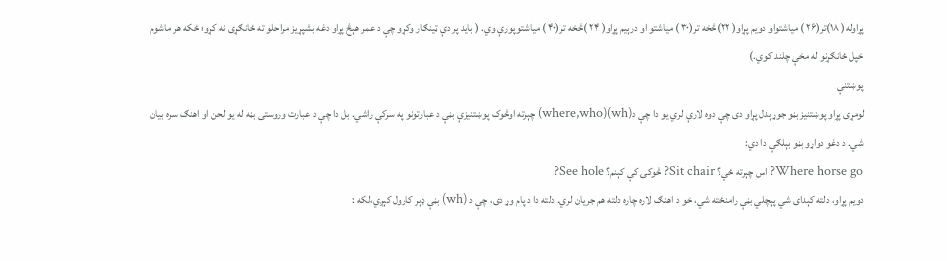پړاوله( ۱۸)تر(۲۶ ) میاشتواو دویم پړاو( ۲۲)څخه تر(۳۰ ) میاشتو او درېیم پړاو( ۲۴ )څخه تر(۴۰ ) میاشتوپورې وي. ( باید پر دې ټینګار وکړو چې د عمر هېڅ پړاو دغه بشپړیز مراحلو ته ځانګړی نه کړو؛ ځکه هر ماشوم خپل ځانګړنو له مخې چلند کوي.)
پوښتنې
لومړی پړاو پوښتنیز بڼو جوړېدل پړاو دی چې دوه لارې لري یو دا چې د(wh)(where,who) چېرته اوڅوک پوښتنیزې بڼې د عبارتونو په سرکې راشي. بل دا چې د عبارت وروستی بڼه له یو لحن او اهنګ سره بیان شي. د دغو دواړو بڼو بېلګې دا دي:
Where horse go? اس چېرته ځي؟ Sit chair? څوکۍ کې کېنم؟ See hole?
دویم پړاو، دلته کېدای شي پېچلي بڼې رامنځته شي، خو د اهنګ لاره چاره دلته هم جریان لري. دلته دا د پام وړ دی، چې د (wh) بڼې ډېر کارول کېږي،لکه :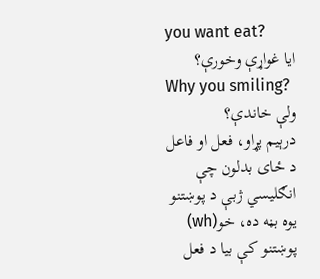you want eat?
ايا غواړې وخورې؟
Why you smiling?
ولې خاندې؟
درېیم پړاو، فعل او فاعل د ځای بدلون چې انګلیسي ژبې د پوښتنو یوه بڼه ده، خو(wh) پوښتنو کې بیا د فعل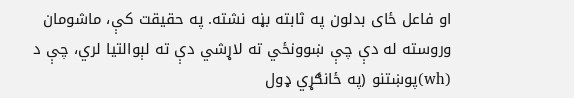او فاعل ځای بدلون په ثابته بڼه نشته. په حقیقت کې، ماشومان وروسته له دې چې ښوونځي ته لاړشي دې ته لېوالتیا لري، چې د (wh)پوښتنو (په ځانګړي ډول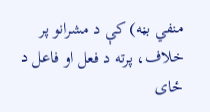منفي بڼه) کې د مشرانو پر خلاف، پرته د فعل او فاعل د ځای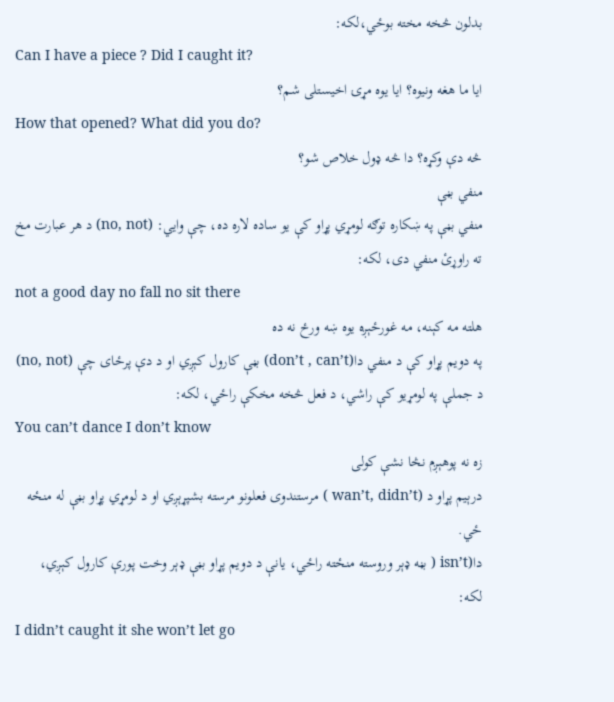بدلون څخه مخته بوځي،لکه:
Can I have a piece ? Did I caught it?
ايا ما هغه ونیوه؟ ایا یوه مړۍ اخیستلی شم؟
How that opened? What did you do?
څه دې وکړه؟ دا څه ډول خلاص شو؟
منفي بڼې
منفي بڼې په ښکاره توګه لومړي پړاو کې یو ساده لاره ده، چې وايي: (no, not) د هر عبارت مخ ته راوړئ منفي دی، لکه:
not a good day no fall no sit there
هلته مه کېنه، مه غورځېږه یوه ښه ورځ نه ده
په دویم پړاو کې د منفي دا(don’t , can’t) بڼې کارول کېږي او د دې پرځای چې (no, not) د جملې په لومړیو کې راشي، د فعل څخه مخکې راځي، لکه:
You can’t dance I don’t know
زه نه پوهېږم نڅا نشې کولی
درېیم پړاو د (wan’t, didn’t ) مرستندوی فعلونو مرسته بشپړېږي او د لومړي پړاو بڼې له منځه ځي.
دا(isn’t ( بڼه ډېر وروسته منځته راځي، یانې د دویم پړاو بڼې ډېر وخت پورې کارول کېږي، لکه:
I didn’t caught it she won’t let go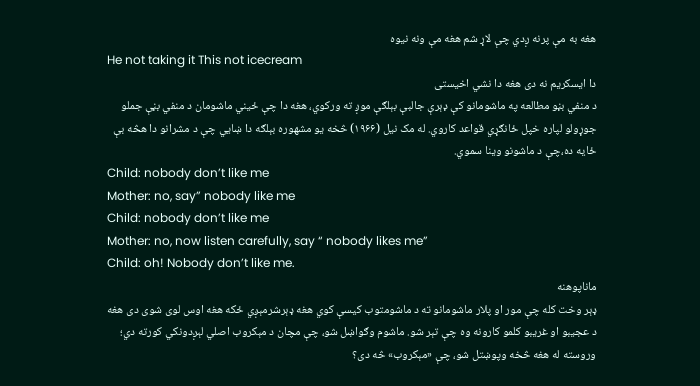هغه به مې پرنه ږدي چې لاړ شم هغه مې ونه نیوه
He not taking it This not icecream
دا ایسکریم نه دی هغه دا نشي اخیستی
د منفي بڼو مطالعه په ماشومانو کې ډېرې جالبې بېلګې موږ ته ورکوي، هغه دا چې ځيني ماشومان د منفي بڼې جملو جوړولو لپاره خپل ځانګړي قواعد کاروي. له مک نیل (۱۹۶۶) څخه یو مشهوره بېلګه دا ښايي چې د مشرانو دا هڅه بې ځایه ده،چې د ماشونو وینا سموي.
Child: nobody don’t like me
Mother: no, say” nobody like me
Child: nobody don’t like me
Mother: no, now listen carefully, say “ nobody likes me”
Child: oh! Nobody don’t like me.
ماناپوهنه
ډېر وخت کله چې مور او پلار ماشومانو ته د ماشومتوب کیسې کوي هغه ډېرشرمېږي ځکه هغه اوس لوی شوی دی هغه د عجیبو او غریبو کلمو کارونه وه چې تېر شو. ماشوم وګواښل شو، چې مچان د مېکروب اصلي لېږدونکي کورته دي؛ وروسته له هغه څخه وپوښتل شو، چې «مېکروب» څه دی؟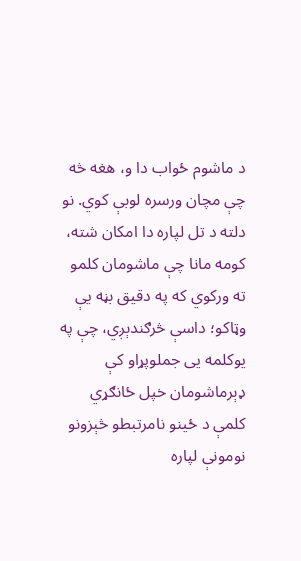د ماشوم ځواب دا و، هغه څه چې مچان ورسره لوبې کوي. نو دلته د تل لپاره دا امکان شته، کومه مانا چې ماشومان کلمو ته ورکوي که په دقیق بڼه یې وټاکو؛ داسې څرګندېږي، چې په یوکلمه یی جملوپړاو کې ډېرماشومان خپل ځانګړي کلمې د ځينو نامرتبطو څېزونو نومونې لپاره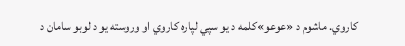کاروي. ماشوم د «عوعو»کلمه د یو سپي لپاره کاروي او وروسته یو د لوبو سامان د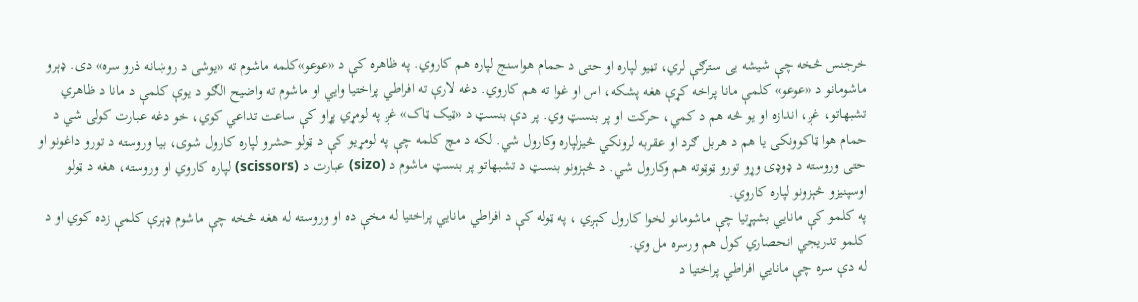خرجنس څخه چې شیشه یی سترګې لري، تڼیو لپاره او حتی د حمام هواسنج لپاره هم کاروي. په ظاهره کې د «عوعو»کلمه ماشوم ته «یوشی د روښانه ذرو سره» دی. ډېرو ماشومانو د «عوعو» کلمې مانا پراخه کړې هغه پشکه، اس او غوا ته هم کاروي. دغه لارې ته افراطي پراختیا وايي او ماشوم ته واضیح الګو د یوې کلمې د مانا د ظاهري تشبهاتو، غږ، اندازه او یو څه هم د کمي، حرکت او پر بنسټ وي. پر دې بنسټ د «ټيک ټاک» غږ په لومړي پړاو کې ساعت تداعي کوي، خو دغه عبارت کولی شي د حمام هوا ټاکوونکی یا هم د هربل ګرد او عقربه لرونکي څيزلپاره وکارول شي. لکه د مچ کلمه چې په لومړيو کې د ټولو حشرو لپاره کارول شوی، بیا وروسته د تورو داغونو او حتی وروسته د ډوډۍ وړو تورو ټوټوته هم وکارول شي. د څېزونو بنسټ د تشبهاتو پر بنسټ ماشوم د (sizo) عبارت د (scissors) لپاره کاروي او وروسته، هغه د ټولو اوسپنیزو څېزونو لپاره کاروي.
په کلمو کې مانایي بشپړتیا چې ماشومانو لخوا کارول کېږي ، په ټوله کې د افراطي مانايي پراختیا له مخې ده او وروسته له هغه څخه چې ماشوم ډېرې کلمې زده کوي او د کلمو تدریجي انحصاري کول هم ورسره مل وي.
له دې سره چې مانايي افراطي پراختیا د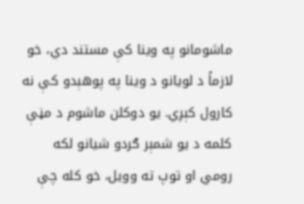ماشومانو په وینا کې مستند دي، خو لازماً د لویانو د وینا په پوهېدو کې نه کارول کېږي. یو دوکلن ماشوم د مڼې کلمه د یو شمېر ګردو شیانو لکه رومي او توپ ته وویل، خو کله چې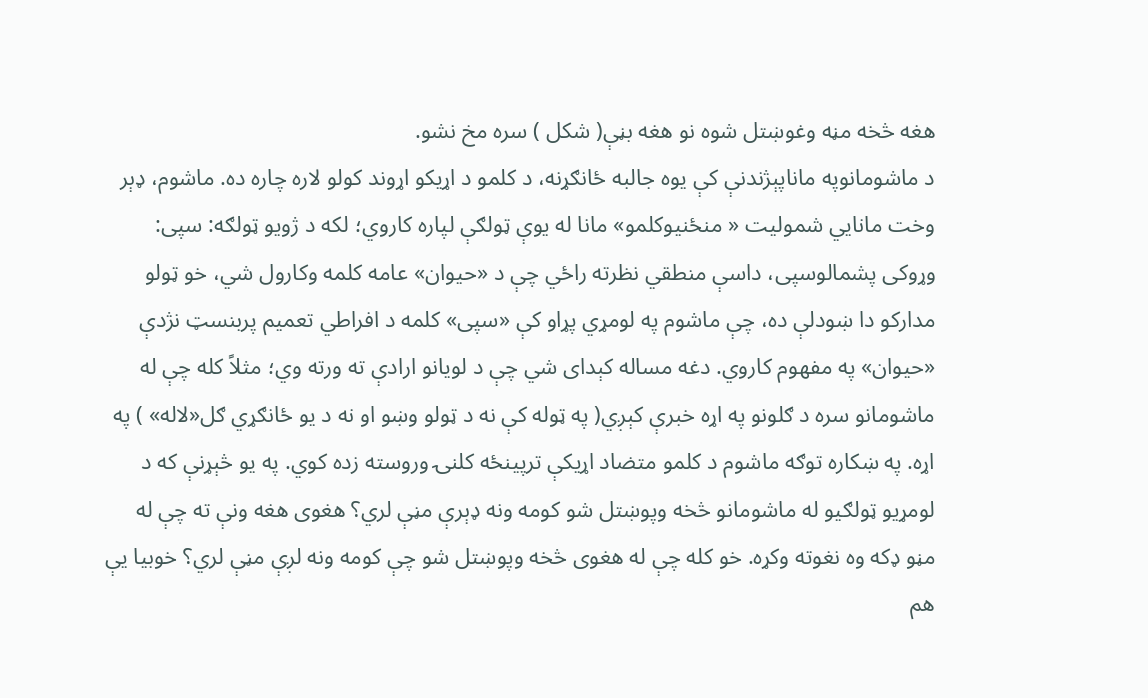هغه څخه مڼه وغوښتل شوه نو هغه بڼې( شکل ) سره مخ نشو.
د ماشومانوپه ماناپېژندنې کې یوه جالبه ځانګړنه، د کلمو د اړیکو اړوند کولو لاره چاره ده. ماشوم، ډېر وخت مانايي شمولیت « منځنیوکلمو» مانا له یوې ټولګې لپاره کاروي؛ لکه د ژویو ټولګه: سپی: وړوکی پشمالوسپی، داسې منطقي نظرته راځي چې د «حیوان» عامه کلمه وکارول شي، خو ټولو مدارکو دا ښودلې ده، چې ماشوم په لومړي پړاو کې «سپی» کلمه د افراطي تعمیم پربنسټ نژدې «حیوان» په مفهوم کاروي. دغه مساله کېدای شي چې د لویانو ارادې ته ورته وي؛ مثلاً کله چې له ماشومانو سره د ګلونو په اړه خبرې کېږي( په ټوله کې نه د ټولو وښو او نه د یو ځانګړي ګل«لاله» ) په اړه. په ښکاره توګه ماشوم د کلمو متضاد اړیکې ترپینځه کلنۍ وروسته زده کوي. په یو څېړنې که د لومړیو ټولګیو له ماشومانو څخه وپوښتل شو کومه ونه ډېرې مڼې لري؟ هغوی هغه ونې ته چې له مڼو ډکه وه نغوته وکړه. خو کله چې له هغوی څخه وپوښتل شو چې کومه ونه لږې مڼې لري؟ خوبیا یې هم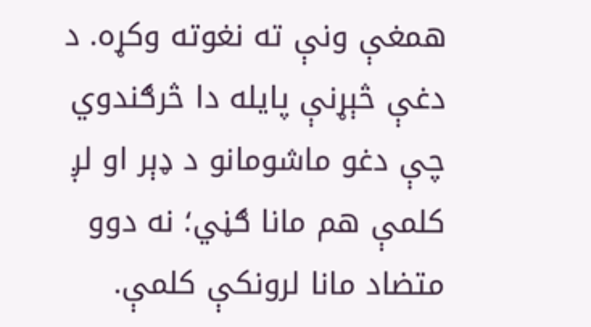همغې ونې ته نغوته وکړه. د دغې څېړنې پایله دا څرګندوي چې دغو ماشومانو د ډېر او لږ کلمې هم مانا ګڼي؛ نه دوو متضاد مانا لرونکې کلمې.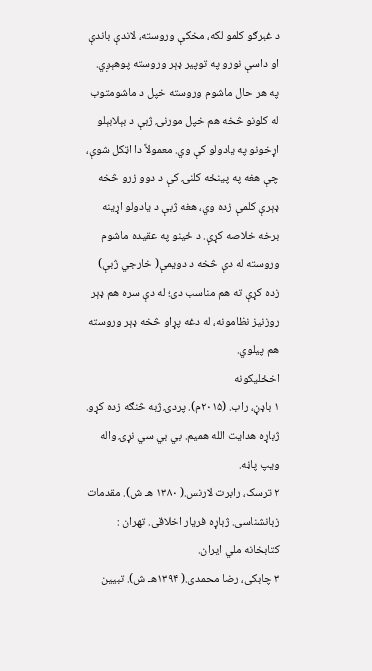د غبرګو کلمو لکه، مخکې وروسته، لاندې باندې او داسې نورو په توپير ډېر وروسته پوهېږي.
په هر حال ماشوم وروسته خپل د ماشومتوب له کلونو څخه هم خپل مورنۍ ژبې د بېلابېلو اړخونو په یادولو کې وي. معمولاً دا اټکل شوې، چې هغه په پینځه کلنۍ کې د دوو زرو څخه ډېرې کلمې زده وي، هغه ژبې د یادولو اړینه برخه خلاصه کړې. د ځينو په عقیده ماشوم وروسته له دې څخه د دویمې( خارجي ژبې) زده کړې ته هم مناسب دی؛ له دې سره هم ډېر روزنیز نظامونه، له دغه پړاو څخه ډېر وروسته هم پیلوي.
اخځلیکونه
۱ باډڼ، راب. (۲۰۱۵م). پردۍ ژبه څنګه زده کړو. ژباړه هدایت الله همیم. بي بي سي نړۍ واله ويپ پاڼه.
۲ ترسک، رابرت لارنس.( ۱۳۸۰ هـ ش). مقدمات زبانشناسی. ژباړه فریار اخلاقی. تهران : کتابخانه ملي ایران.
۳ چابکی، رضا محمدی.( ۱۳۹۴هـ ش). تبیین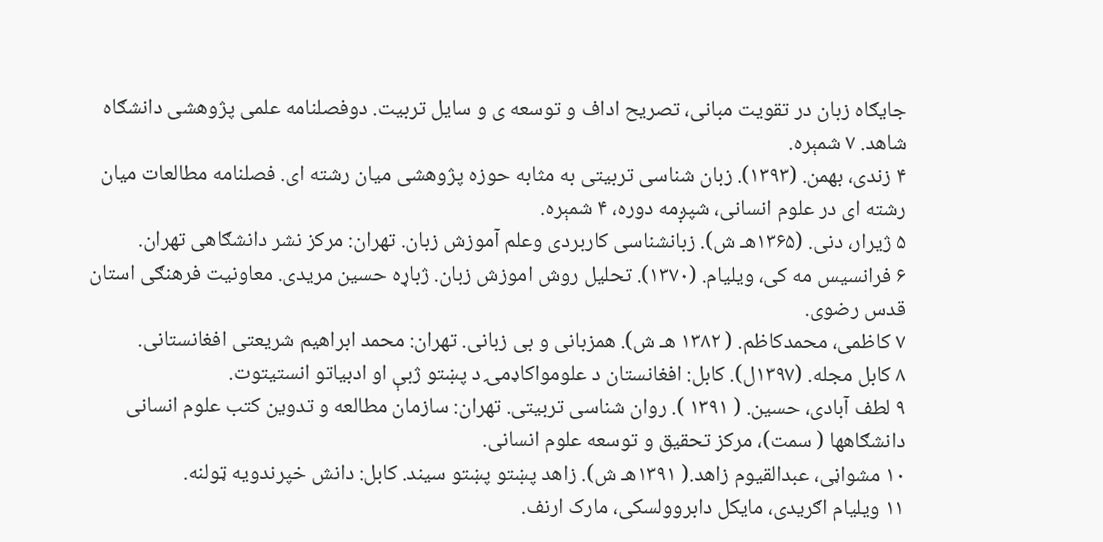جایګاه زبان در تقویت مبانی، تصریح اداف و توسعه ی و سایل تربیت. دوفصلنامه علمی پژوهشی دانشګاه شاهد. ۷ شمېره.
۴ زندی، بهمن. (۱۳۹۳). زبان شناسی تربیتی به مثابه حوزه پژوهشی میان رشته ای. فصلنامه مطالعات میان رشته ای در علوم انسانی، شپږمه دوره، ۴ شمېره.
۵ ژیرار، دنی. (۱۳۶۵هـ ش). زبانشناسی کاربردی وعلم آموزش زبان. تهران: مرکز نشر دانشګاهی تهران.
۶ فرانسیس مه کی، ویلیام. (۱۳۷۰). تحلیل روش اموزش زبان. ژباړه حسین مریدی. معاونیت فرهنګی استان قدس رضوی.
۷ کاظمی، محمدکاظم. ( ۱۳۸۲ هـ ش). همزبانی و بی زبانی. تهران: محمد ابراهیم شریعتی افغانستانی.
۸ کابل مجله. (۱۳۹۷ل). کابل: افغانستان د علومواکاډمۍ د پښتو ژبې او ادبیاتو انستیتوت.
۹ لطف آبادی، حسین. ( ۱۳۹۱ ). روان شناسی تربیتی. تهران: سازمان مطالعه و تدوین کتب علوم انسانی دانشګاهها ( سمت)، مرکز تحقیق و توسعه علوم انسانی.
۱۰ مشواڼی، عبدالقیوم زاهد.( ۱۳۹۱هـ ش). زاهد پښتو پښتو سیند. کابل: دانش خپرندویه ټولنه.
۱۱ ویلیام اګریدی، مایکل دابروولسکی، مارک ارنف.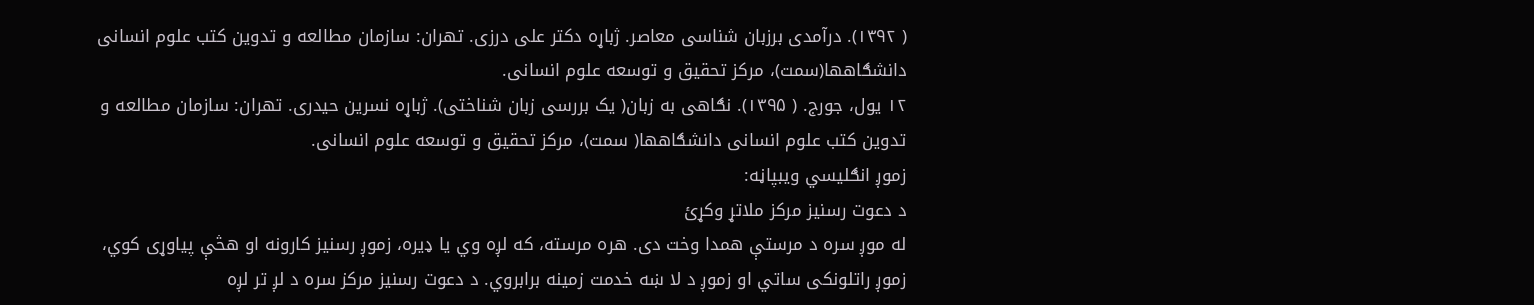( ۱۳۹۲). درآمدی برزبان شناسی معاصر. ژباړه دکتر علی درزی. تهران: سازمان مطالعه و تدوین کتب علوم انسانی دانشګاهها(سمت)، مرکز تحقیق و توسعه علوم انسانی.
۱۲ یول، جورج. ( ۱۳۹۵). نګاهی به زبان( یک بررسی زبان شناختی). ژباړه نسرین حیدری. تهران: سازمان مطالعه و تدوین کتب علوم انسانی دانشګاهها( سمت)، مرکز تحقیق و توسعه علوم انسانی.
زموږ انګلیسي ویبپاڼه:
د دعوت رسنیز مرکز ملاتړ وکړئ
له موږ سره د مرستې همدا وخت دی. هره مرسته، که لږه وي یا ډیره، زموږ رسنیز کارونه او هڅې پیاوړی کوي، زموږ راتلونکی ساتي او زموږ د لا ښه خدمت زمینه برابروي. د دعوت رسنیز مرکز سره د لږ تر لږه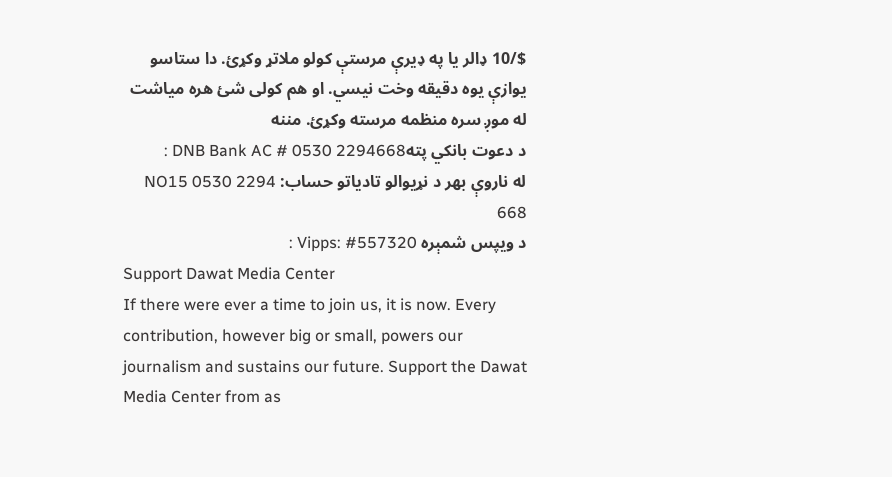$/10 ډالر یا په ډیرې مرستې کولو ملاتړ وکړئ. دا ستاسو یوازې یوه دقیقه وخت نیسي. او هم کولی شئ هره میاشت له موږ سره منظمه مرسته وکړئ. مننه
د دعوت بانکي پتهDNB Bank AC # 0530 2294668 :
له ناروې بهر د نړیوالو تادیاتو حساب: NO15 0530 2294 668
د ویپس شمېره Vipps: #557320 :
Support Dawat Media Center
If there were ever a time to join us, it is now. Every contribution, however big or small, powers our journalism and sustains our future. Support the Dawat Media Center from as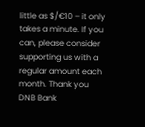little as $/€10 – it only takes a minute. If you can, please consider supporting us with a regular amount each month. Thank you
DNB Bank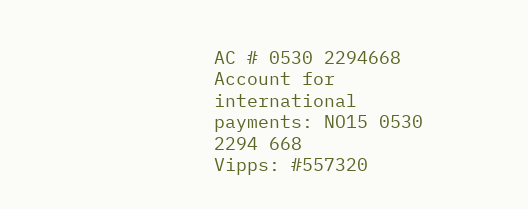AC # 0530 2294668
Account for international payments: NO15 0530 2294 668
Vipps: #557320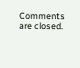Comments are closed.